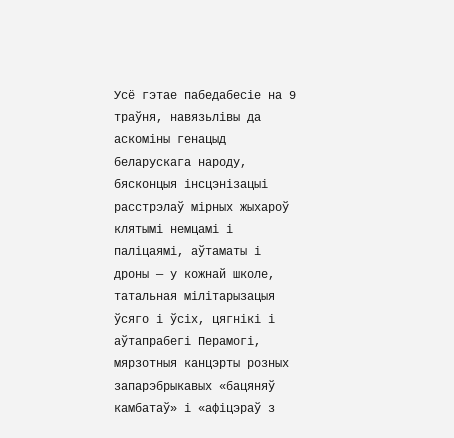Усё гэтае пабедабесіе на 9 траўня, навязьлівы да аскоміны генацыд беларускага народу, бясконцыя інсцэнізацыі расстрэлаў мірных жыхароў клятымі немцамі і паліцаямі, аўтаматы і дроны — у кожнай школе, татальная мілітарызацыя ўсяго і ўсіх, цягнікі і аўтапрабегі Перамогі, мярзотныя канцэрты розных запарэбрыкавых «бацяняў камбатаў» і «афіцэраў з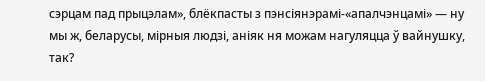сэрцам пад прыцэлам», блёкпасты з пэнсіянэрамі-«апалчэнцамі» — ну мы ж, беларусы, мірныя людзі, аніяк ня можам нагуляцца ў вайнушку, так?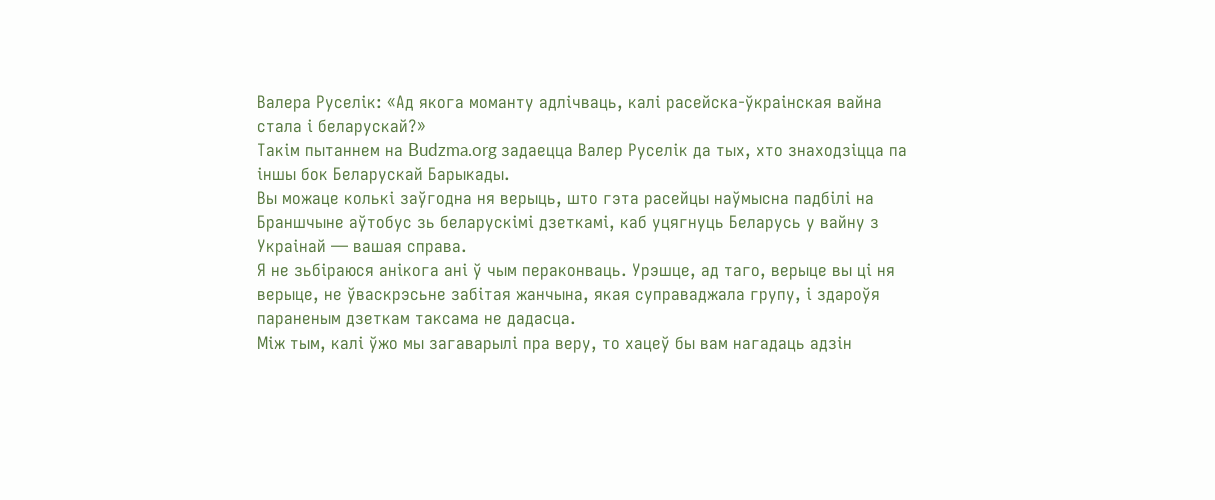Валера Руселік: «Ад якога моманту адлічваць, калі расейска-ўкраінская вайна стала і беларускай?»
Такім пытаннем на Budzma.org задаецца Валер Руселік да тых, хто знаходзіцца па іншы бок Беларускай Барыкады.
Вы можаце колькі заўгодна ня верыць, што гэта расейцы наўмысна падбілі на Браншчыне аўтобус зь беларускімі дзеткамі, каб уцягнуць Беларусь у вайну з Украінай — вашая справа.
Я не зьбіраюся анікога ані ў чым пераконваць. Урэшце, ад таго, верыце вы ці ня верыце, не ўваскрэсьне забітая жанчына, якая суправаджала групу, і здароўя параненым дзеткам таксама не дадасца.
Між тым, калі ўжо мы загаварылі пра веру, то хацеў бы вам нагадаць адзін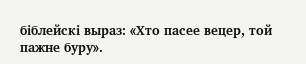біблейскі выраз: «Хто пасее вецер, той пажне буру».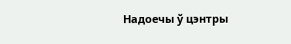Надоечы ў цэнтры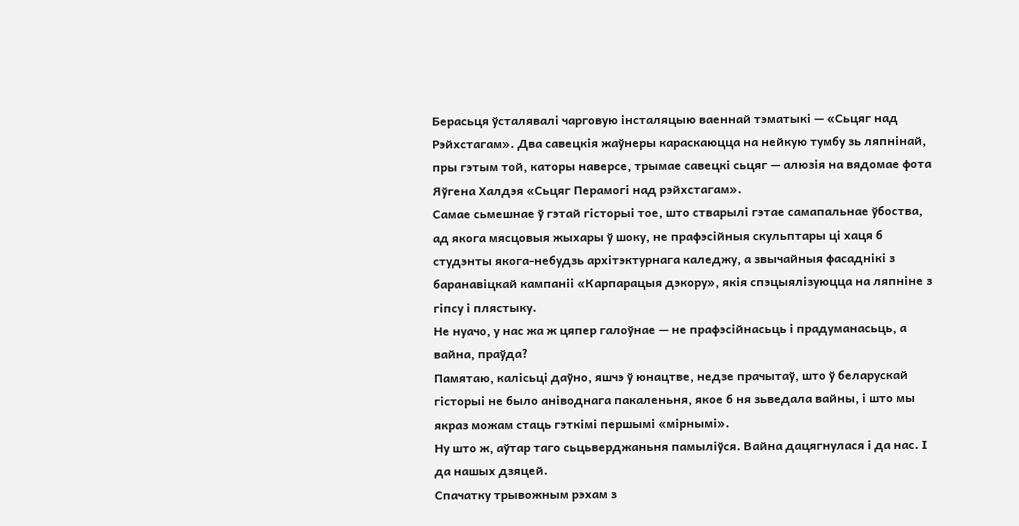Берасьця ўсталявалі чарговую інсталяцыю ваеннай тэматыкі — «Сьцяг над Рэйхстагам». Два савецкія жаўнеры караскаюцца на нейкую тумбу зь ляпнінай, пры гэтым той, каторы наверсе, трымае савецкі сьцяг — алюзія на вядомае фота Яўгена Халдэя «Сьцяг Перамогі над рэйхстагам».
Самае сьмешнае ў гэтай гісторыі тое, што стварылі гэтае самапальнае ўбоства, ад якога мясцовыя жыхары ў шоку, не прафэсійныя скульптары ці хаця б студэнты якога-небудзь архітэктурнага каледжу, а звычайныя фасаднікі з баранавіцкай кампаніі «Карпарацыя дэкору», якія спэцыялізуюцца на ляпніне з гіпсу і плястыку.
Не нуачо, у нас жа ж цяпер галоўнае — не прафэсійнасьць і прадуманасьць, а вайна, праўда?
Памятаю, калісьці даўно, яшчэ ў юнацтве, недзе прачытаў, што ў беларускай гісторыі не было аніводнага пакаленьня, якое б ня зьведала вайны, і што мы якраз можам стаць гэткімі першымі «мірнымі».
Ну што ж, аўтар таго сьцьверджаньня памыліўся. Вайна дацягнулася і да нас. І да нашых дзяцей.
Спачатку трывожным рэхам з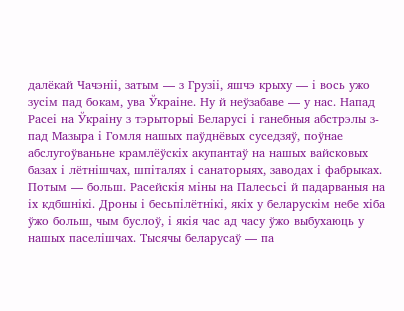далёкай Чачэніі, затым — з Грузіі, яшчэ крыху — і вось ужо зусім пад бокам, ува Ўкраіне. Ну й неўзабаве — у нас. Напад Расеі на Ўкраіну з тэрыторыі Беларусі і ганебныя абстрэлы з-пад Мазыра і Гомля нашых паўднёвых суседзяў, поўнае абслугоўваньне крамлёўскіх акупантаў на нашых вайсковых базах і лётнішчах, шпіталях і санаторыях, заводах і фабрыках.
Потым — больш. Расейскія міны на Палесьсі й падарваныя на іх кдбшнікі. Дроны і бесьпілётнікі, якіх у беларускім небе хіба ўжо больш, чым буслоў, і якія час ад часу ўжо выбухаюць у нашых паселішчах. Тысячы беларусаў — па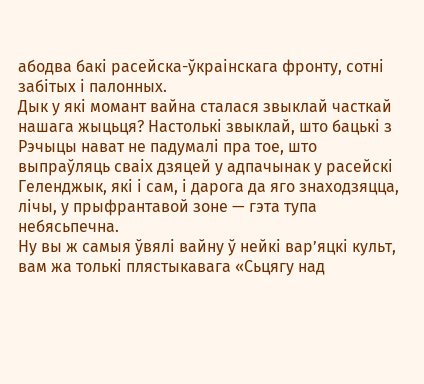абодва бакі расейска-ўкраінскага фронту, сотні забітых і палонных.
Дык у які момант вайна сталася звыклай часткай нашага жыцьця? Настолькі звыклай, што бацькі з Рэчыцы нават не падумалі пра тое, што выпраўляць сваіх дзяцей у адпачынак у расейскі Геленджык, які і сам, і дарога да яго знаходзяцца, лічы, у прыфрантавой зоне — гэта тупа небясьпечна.
Ну вы ж самыя ўвялі вайну ў нейкі вар’яцкі культ, вам жа толькі плястыкавага «Сьцягу над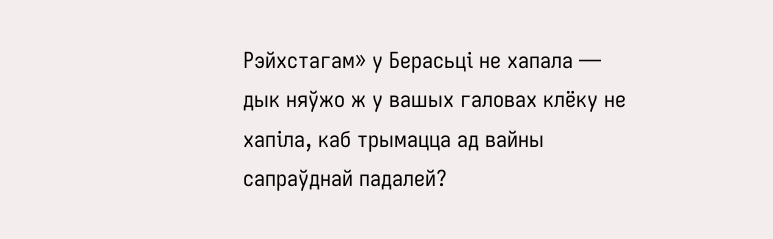Рэйхстагам» у Берасьці не хапала — дык няўжо ж у вашых галовах клёку не хапіла, каб трымацца ад вайны сапраўднай падалей?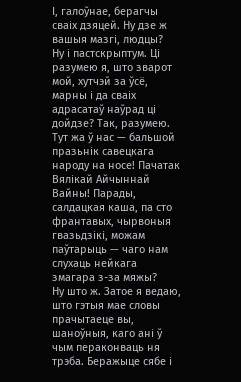І, галоўнае, берагчы сваіх дзяцей. Ну дзе ж вашыя мазгі, людцы?
Ну і пастскрыптум. Ці разумею я, што зварот мой, хутчэй за ўсё, марны і да сваіх адрасатаў наўрад ці дойдзе? Так, разумею.
Тут жа ў нас — бальшой празьнік савецкага народу на носе! Пачатак Вялікай Айчыннай Вайны! Парады, салдацкая каша, па сто франтавых, чырвоныя гвазьдзікі, можам паўтарыць — чаго нам слухаць нейкага змагара з-за мяжы?
Ну што ж. Затое я ведаю, што гэтыя мае словы прачытаеце вы, шаноўныя, каго ані ў чым пераконваць ня трэба. Беражыце сябе і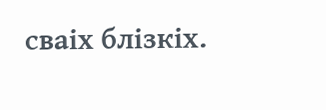сваіх блізкіх.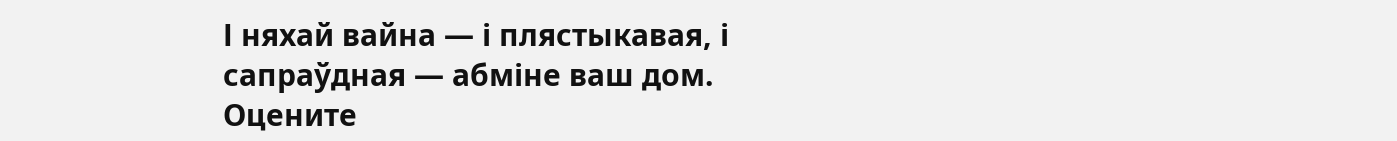І няхай вайна — і плястыкавая, і сапраўдная — абміне ваш дом.
Оцените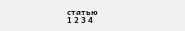статью
1 2 3 4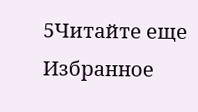5Читайте еще
Избранное